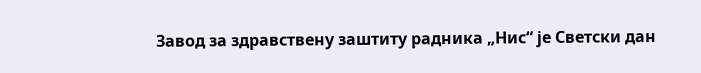Завод за здравствену заштиту радника „Нис“ је Светски дан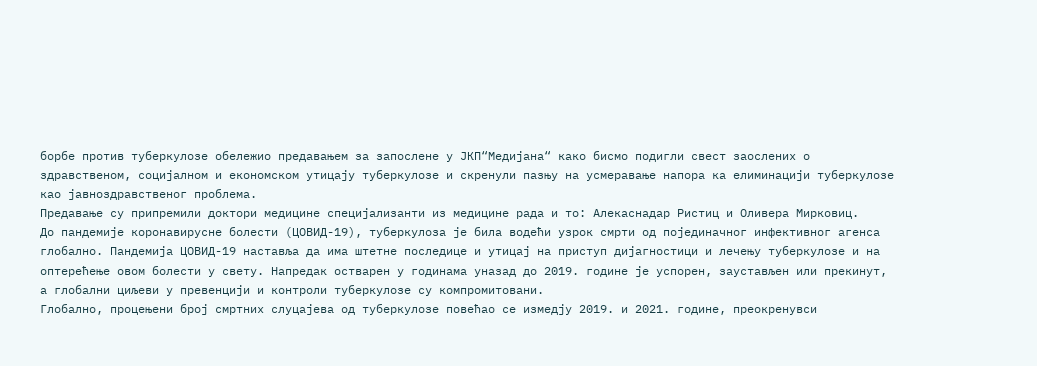борбе против туберкулозе обележио предавањем за запослене у ЈКП“Медијана“ како бисмо подигли свест заослених о здравственом, социјалном и економском утицају туберкулозе и скренули пазњу на усмеравање напора ка елиминацији туберкулозе као јавноздравственог проблема.
Предавање су припремили доктори медицине специјализанти из медицине рада и то: Алекаснадар Ристиц и Оливера Мирковиц.
До пандемије коронавирусне болести (ЦОВИД-19), туберкулоза је била водећи узрок смрти од појединачног инфективног агенса глобално. Пандемија ЦОВИД-19 наставља да има штетне последице и утицај на приступ дијагностици и лечењу туберкулозе и на оптерећење овом болести у свету. Напредак остварен у годинама уназад до 2019. године је успорен, заустављен или прекинут, а глобални циљеви у превенцији и контроли туберкулозе су компромитовани.
Глобално, процењени број смртних слуцајева од туберкулозе повећао се измедју 2019. и 2021. године, преокренувси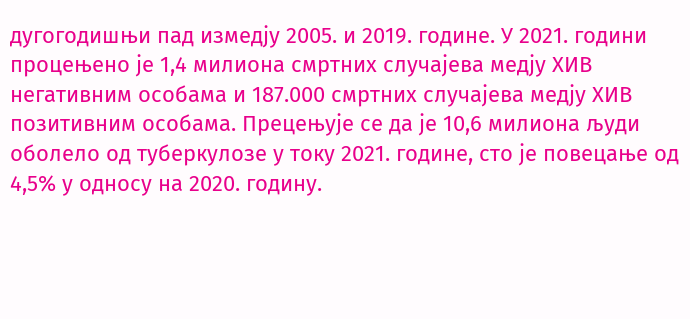дугогодишњи пад измедју 2005. и 2019. године. У 2021. години процењено је 1,4 милиона смртних случајева медју ХИВ негативним особама и 187.000 смртних случајева медју ХИВ позитивним особама. Прецењује се да је 10,6 милиона људи оболело од туберкулозе у току 2021. године, сто је повецање од 4,5% у односу на 2020. годину.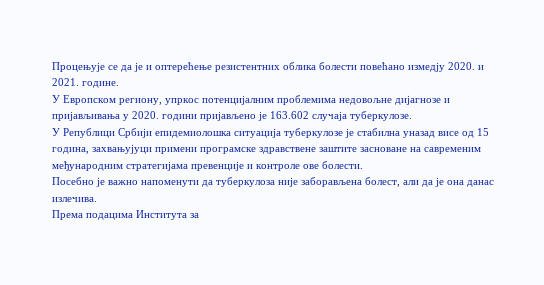Процењује се да је и оптерећење резистентних облика болести повећано измедју 2020. и 2021. године.
У Европском региону, упркос потенцијалним проблемима недовољне дијагнозе и пријављивања у 2020. години пријављено је 163.602 случаја туберкулозе.
У Републици Србији епидемиолошка ситуација туберкулозе је стабилна уназад висе од 15 година, захвањујуци примени програмске здравствене заштите засноване на савременим међународним стратегијама превенције и контроле ове болести.
Посебно је важно напоменути да туберкулоза није заборављена болест, али да је она данас излечива.
Према подацима Института за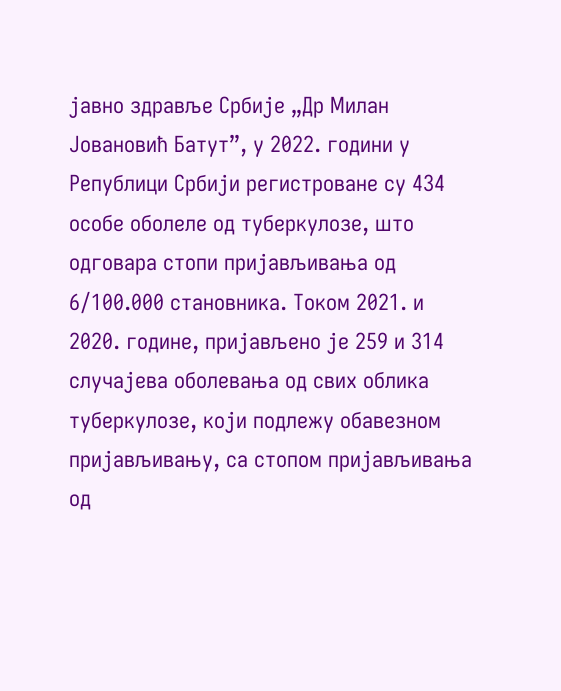јавно здравље Србије „Др Милан Јовановић Батут”, у 2022. години у Републици Србији регистроване су 434 особе оболеле од туберкулозе, што одговара стопи пријављивања од 6/100.000 становника. Током 2021. и 2020. године, пријављено је 259 и 314 случајева оболевања од свих облика туберкулозе, који подлежу обавезном пријављивању, са стопом пријављивања од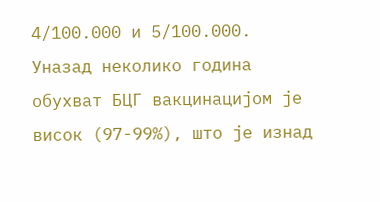4/100.000 и 5/100.000.
Уназад неколико година обухват БЦГ вакцинацијом је висок (97-99%), што је изнад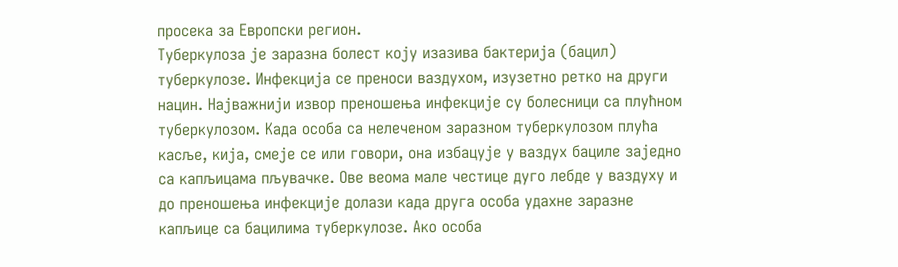просека за Европски регион.
Туберкулоза је заразна болест коју изазива бактерија (бацил) туберкулозе. Инфекција се преноси ваздухом, изузетно ретко на други нацин. Најважнији извор преношења инфекције су болесници са плућном туберкулозом. Када особа са нелеченом заразном туберкулозом плућа касље, кија, смеје се или говори, она избацује у ваздух бациле заједно са капљицама пљувачке. Ове веома мале честице дуго лебде у ваздуху и до преношења инфекције долази када друга особа удахне заразне капљице са бацилима туберкулозе. Ако особа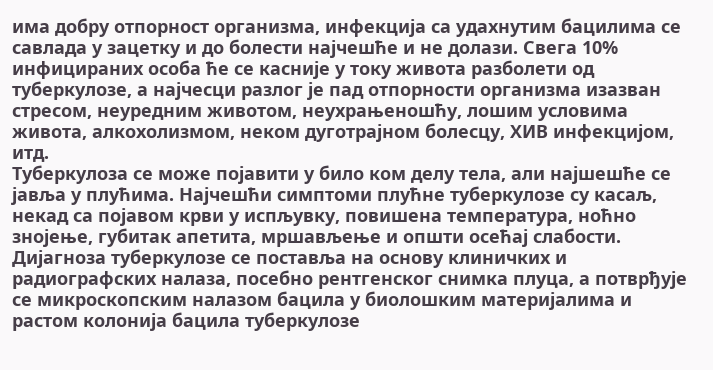има добру отпорност организма, инфекција са удахнутим бацилима се савлада у зацетку и до болести најчешће и не долази. Свега 10% инфицираних особа ће се касније у току живота разболети од туберкулозе, а најчесци разлог је пад отпорности организма изазван стресом, неуредним животом, неухрањеношћу, лошим условима живота, алкохолизмом, неком дуготрајном болесцу, ХИВ инфекцијом, итд.
Туберкулоза се може појавити у било ком делу тела, али најшешће се јавља у плућима. Најчешћи симптоми плућне туберкулозе су касаљ, некад са појавом крви у испљувку, повишена температура, ноћно знојење, губитак апетита, мршављење и општи осећај слабости.
Дијагноза туберкулозе се поставља на основу клиничких и радиографских налаза, посебно рентгенског снимка плуца, а потврђује се микроскопским налазом бацила у биолошким материјалима и растом колонија бацила туберкулозе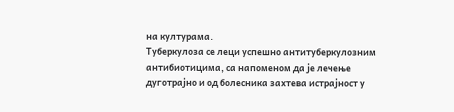на културама.
Туберкулоза се леци успешно антитуберкулозним антибиотицима, са напоменом да је лечење дуготрајно и од болесника захтева истрајност у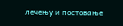лечењу и постовање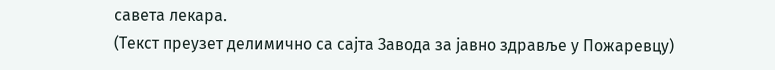савета лекара.
(Текст преузет делимично са сајта Завода за јавно здравље у Пожаревцу)